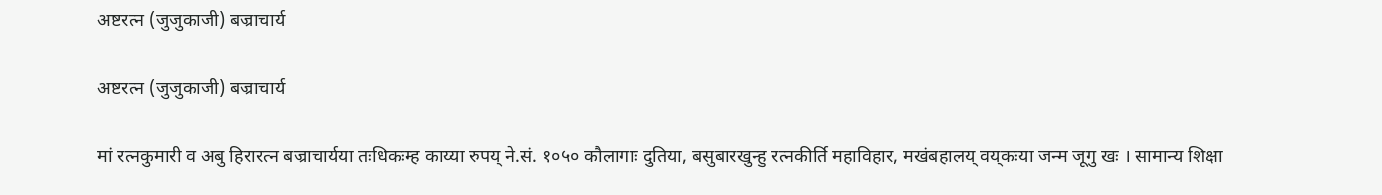अष्टरत्न (जुजुकाजी) बज्राचार्य

अष्टरत्न (जुजुकाजी) बज्राचार्य

मां रत्नकुमारी व अबु हिरारत्न बज्राचार्यया तःधिकःम्ह काय्या रुपय्‌ ने.सं. १०५० कौलागाः दुतिया, बसुबारखुन्हु रत्नकीर्ति महाविहार, मखंबहालय्‌ वय्‌कःया जन्म जूगु खः । सामान्य शिक्षा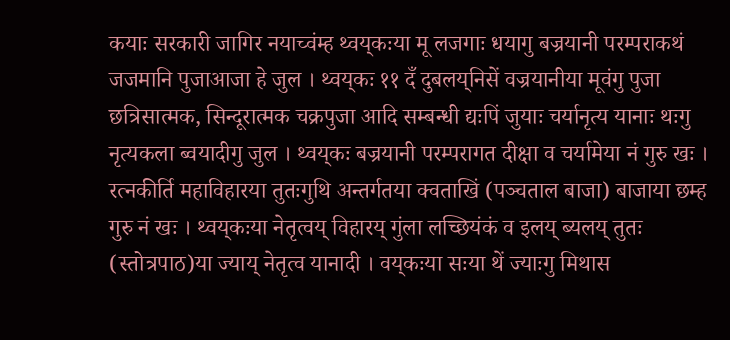कयाः सरकारी जागिर नयाच्वंम्ह थ्वय्‌कःया मू लजगाः धयागु बज्रयानी परम्पराकथं जजमानि पुजाआजा हे जुल । थ्वय्‌कः ११ दँ दुबलय्‌निसें वज्रयानीया मूवंगु पुजा छत्रिसात्मक, सिन्दूरात्मक चक्रपुजा आदि सम्बन्धी द्यःपिं जुयाः चर्यानृत्य यानाः थःगु नृत्यकला ब्वयादीगु जुल । थ्वय्‌कः बज्रयानी परम्परागत दीक्षा व चर्यामेया नं गुरु खः । रत्नकीर्ति महाविहारया तुतःगुथि अन्तर्गतया क्वताखिं (पञ्चताल बाजा) बाजाया छम्ह गुरु नं खः । थ्वय्‌कःया नेतृत्वय्‌ विहारय्‌ गुंला लच्छियंकं व इलय्‌ ब्यलय्‌ तुतः (स्तोत्रपाठ)या ज्याय्‌ नेतृत्व यानादी । वय्‌कःया सःया थें ज्याःगु मिथास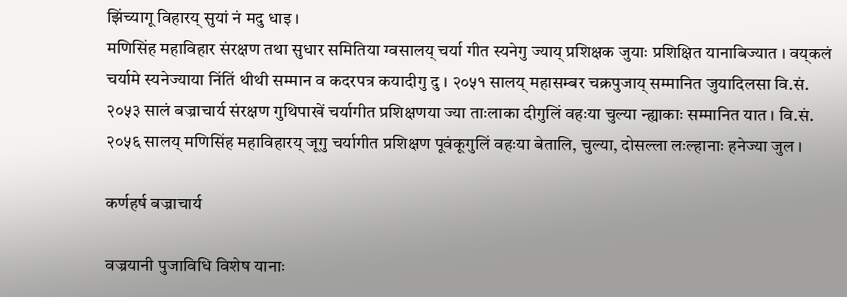झिंच्यागू विहारय्‌ सुयां नं मदु धाइ ।
मणिसिंह महाविहार संरक्षण तथा सुधार समितिया ग्वसालय्‌ चर्या गीत स्यनेगु ज्याय्‌ प्रशिक्षक जुयाः प्रशिक्षित यानाबिज्यात । वय्‌कलं चर्यामे स्यनेज्याया निंतिं थीथी सम्मान व कदरपत्र कयादीगु दु । २०५१ सालय्‌ महासम्बर चक्रपुजाय्‌ सम्मानित जुयादिलसा वि.सं. २०५३ सालं बज्राचार्य संरक्षण गुथिपाखें चर्यागीत प्रशिक्षणया ज्या ताःलाका दीगुलिं वहःया चुल्या न्ह्याकाः सम्मानित यात । वि.सं. २०५६ सालय्‌ मणिसिंह महाविहारय्‌ जूगु चर्यागीत प्रशिक्षण पूवंकूगुलिं वहःया बेतालि, चुल्या, दोसल्ला लःल्हानाः हनेज्या जुल ।

कर्णहर्ष बज्राचार्य

वज्रयानी पुजाविधि विशेष यानाः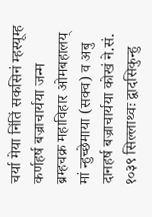चर्या मेया निंतिं सकसिनं म्हस्यूम्ह कर्णहर्ष बज्राचार्यया जन्म ब्रम्हचक्र महाविहार ओमबहालय्‌ मां न्हुच्छेमाया (सक्व) व अबु दानहर्ष बज्राचार्यया कोखं ने.सं. १०३९ सिल्लाथ्वः द्वादसिकुन्हु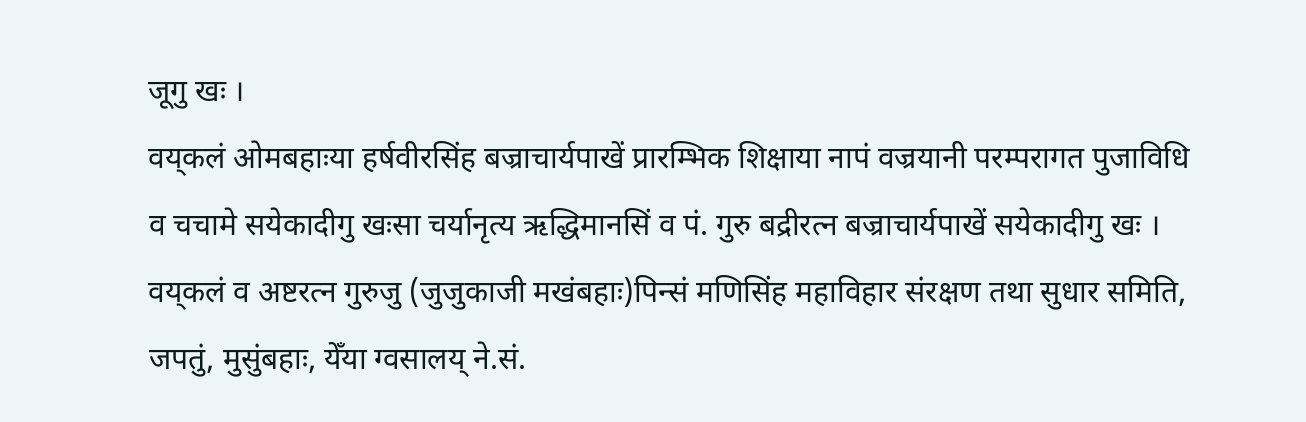जूगु खः ।
वय्‌कलं ओमबहाःया हर्षवीरसिंह बज्राचार्यपाखें प्रारम्भिक शिक्षाया नापं वज्रयानी परम्परागत पुजाविधि व चचामे सयेकादीगु खःसा चर्यानृत्य ऋद्धिमानसिं व पं. गुरु बद्रीरत्न बज्राचार्यपाखें सयेकादीगु खः ।
वय्‌कलं व अष्टरत्न गुरुजु (जुजुकाजी मखंबहाः)पिन्सं मणिसिंह महाविहार संरक्षण तथा सुधार समिति, जपतुं, मुसुंबहाः, येँया ग्वसालय्‌ ने.सं.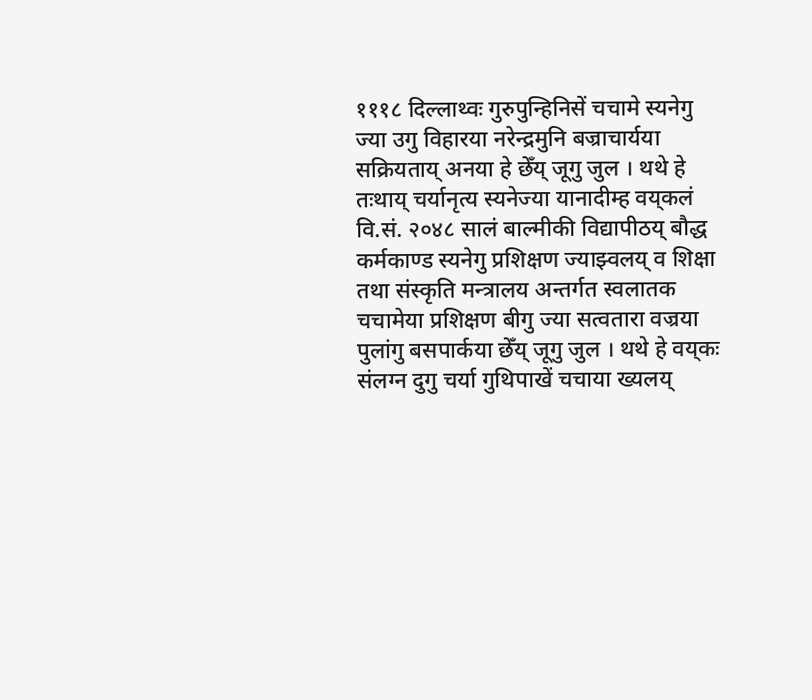१११८ दिल्लाथ्वः गुरुपुन्हिनिसें चचामे स्यनेगु ज्या उगु विहारया नरेन्द्रमुनि बज्राचार्यया सक्रियताय्‌ अनया हे छेँय्‌ जूगु जुल । थथे हे तःथाय्‌ चर्यानृत्य स्यनेज्या यानादीम्ह वय्‌कलं वि.सं. २०४८ सालं बाल्मीकी विद्यापीठय्‌ बौद्ध कर्मकाण्ड स्यनेगु प्रशिक्षण ज्याझ्वलय्‌ व शिक्षा तथा संस्कृति मन्त्रालय अन्तर्गत स्वलातक चचामेया प्रशिक्षण बीगु ज्या सत्वतारा वज्रया पुलांगु बसपार्कया छेँय्‌ जूगु जुल । थथे हे वय्‌कः संलग्न दुगु चर्या गुथिपाखें चचाया ख्यलय्‌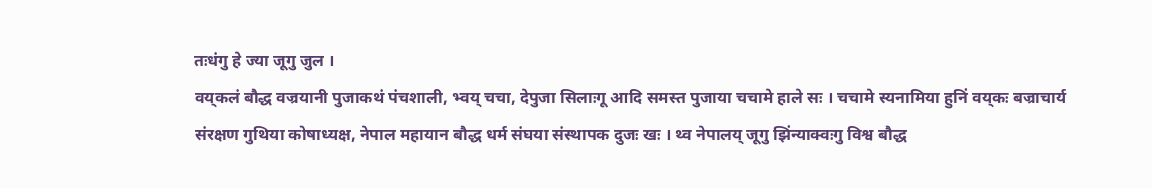तःधंगु हे ज्या जूगु जुल ।
वय्‌कलं बौद्ध वज्रयानी पुजाकथं पंचशाली, भ्वय्‌ चचा, देपुजा सिलाःगू आदि समस्त पुजाया चचामे हाले सः । चचामे स्यनामिया हुनिं वय्‌कः बज्राचार्य संरक्षण गुथिया कोषाध्यक्ष, नेपाल महायान बौद्ध धर्म संघया संस्थापक दुजः खः । थ्व नेपालय्‌ जूगु झिंन्याक्वःगु विश्व बौद्ध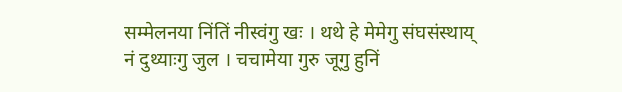सम्मेलनया निंतिं नीस्वंगु खः । थथे हे मेमेगु संघसंस्थाय्‌ नं दुथ्याःगु जुल । चचामेया गुरु जूगु हुनिं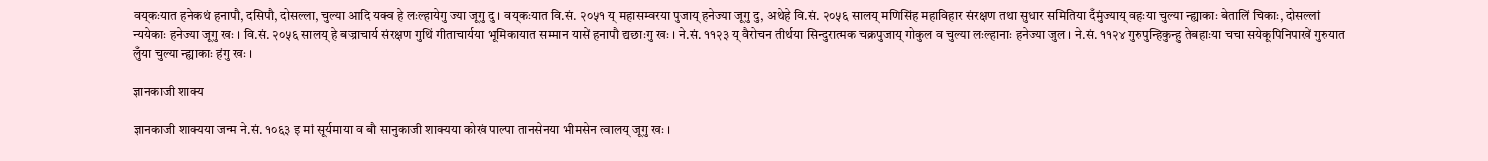वय्‌कःयात हनेकथं हनापौ, दसिपौ, दोसल्ला, चुल्या आदि यक्व हे लःल्हायेगु ज्या जूगु दु । वय्‌कःयात वि.सं. २०५१ य्‌ महासम्वरया पुजाय्‌ हनेज्या जूगु दु, अथेहे वि.सं. २०५६ सालय्‌ मणिसिंह महाविहार संरक्षण तथा सुधार समितिया दँमुंज्याय्‌ वहःया चुल्या न्ह्याकाः बेतालिं चिकाः, दोसल्लां न्ययेकाः हनेज्या जूगु खः । वि.सं. २०५६ सालय्‌ हे बज्राचार्य संरक्षण गुथिं गीताचार्यया भूमिकायात सम्मान यासें हनापौ द्यछाःगु खः । ने.सं. ११२३ य्‌ वैरोचन तीर्थया सिन्दुरात्मक चक्रपुजाय्‌ गोकुल व चुल्या लःल्हानाः हनेज्या जुल । ने.सं. ११२४ गुरुपुन्हिकुन्हु तेबहाःया चचा सयेकूपिनिपाखें गुरुयात लुँया चुल्या न्ह्याकाः हंगु खः ।

ज्ञानकाजी शाक्य

ज्ञानकाजी शाक्यया जन्म ने.सं. १०६३ इ मां सूर्यमाया व बौ सानुकाजी शाक्यया कोखं पाल्पा तानसेनया भीमसेन त्वालय्‌ जूगु खः ।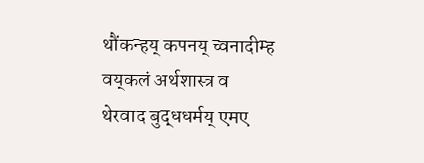थौंकन्हय्‌ कपनय्‌ च्वनादीम्ह वय्‌कलं अर्थशास्त्र व थेरवाद बुद्धधर्मय्‌ एमए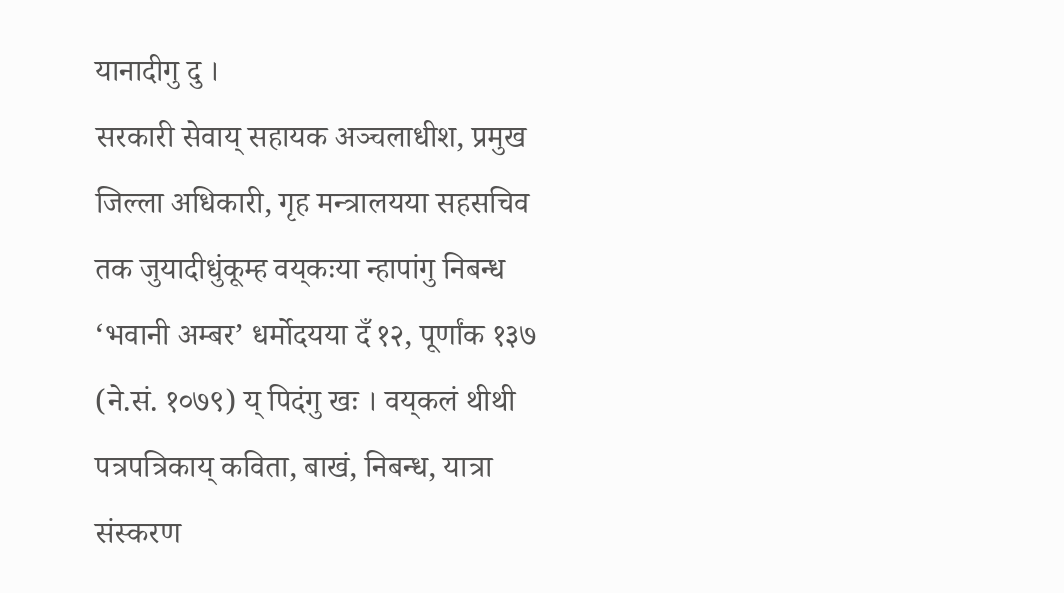यानादीगु दु ।
सरकारी सेवाय्‌ सहायक अञ्चलाधीश, प्रमुख जिल्ला अधिकारी, गृह मन्त्रालयया सहसचिव तक जुयादीधुंकूम्ह वय्‌कःया न्हापांगु निबन्ध ‘भवानी अम्बर’ धर्मोदयया दँ १२, पूर्णांक १३७ (ने.सं. १०७९) य्‌ पिदंगु खः । वय्‌कलं थीथी पत्रपत्रिकाय्‌ कविता, बाखं, निबन्ध, यात्रा संस्करण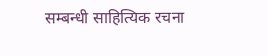सम्बन्धी साहित्यिक रचना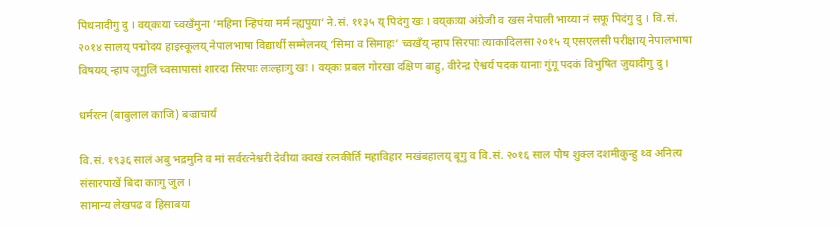पिथनादीगु दु । वय्‌कःया च्वखँमुना ‘महिमा न्हिपंया मर्म न्ह्यपुया’ ने.सं. ११३५ य्‌ पिदंगु खः । वय्‌कःया अंग्रेजी व खस नेपाली भाय्या नं सफू पिदंगु दु । वि.सं. २०१४ सालय्‌ पद्मोदय हाइस्कूलय्‌ नेपालभाषा विद्यार्थी सम्मेलनय्‌ ‘सिमा व सिमाहः’ च्वखँय्‌ न्हाप सिरपाः त्याकादिलसा २०१५ य्‌ एसएलसी परीक्षाय्‌ नेपालभाषा विषयय्‌ न्हाप जूगुलिं च्वसापासां शारदा सिरपाः लःल्हाःगु खः । वय्‌कः प्रबल गोरखा दक्षिण बाहु, वीरेन्द्र ऐश्वर्य पदक यानाः गुंगू पदकं विभुषित जुयादीगु दु ।

धर्मरत्न (बाबुलाल काजि) बज्राचार्य

वि.सं. १९३६ सालं अबु भद्रमुनि व मां सर्वरत्नेश्वरी देवीया क्वखं रत्नकीर्ति महाविहार मखंबहालय्‌ बूगु व वि.सं. २०१६ साल पौष शुक्ल दशमीकुन्हु थ्व अनित्य संसारपाखें बिदा काःगु जुल ।
सामान्य लेखपढ व हिसाबया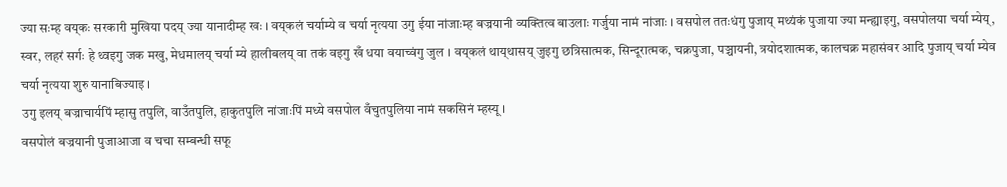ज्या सःम्ह वय्‌कः सरकारी मुखिया पदय्‌ ज्या यानादीम्ह खः । वय्‌कलं चर्याम्ये व चर्या नृत्यया उगु ईया नांजाःम्ह बज्रयानी व्यक्तित्व बाउलाः गर्जुया नामं नांजाः । वसपोल ततःधंगु पुजाय्‌ मथ्यंकं पुजाया ज्या मन्ह्याइगु, वसपोलया चर्या म्येय्‌, स्वर, लहरं सर्गः हे थ्वइगु जक मखु, मेधमालय्‌ चर्या म्ये हालीबलय्‌ वा तकं वइगु खँ धया वयाच्वंगु जुल । वय्‌कलं थाय्‌थासय्‌ जुइगु छत्रिसात्मक, सिन्दूरात्मक, चक्रपुजा, पञ्चायनी, त्रयोदशात्मक, कालचक्र महासंवर आदि पुजाय्‌ चर्या म्येव चर्या नृत्यया शुरु यानाबिज्याइ ।
उगु इलय्‌ बज्राचार्यपिं म्हासु तपुलि, वाउँतपुलि, हाकुतपुलि नांजाःपिं मध्ये वसपोल वँचुतपुलिया नामं सकसिनं म्हस्यू ।
वसपोलं बज्रयानी पुजाआजा व चचा सम्बन्धी सफू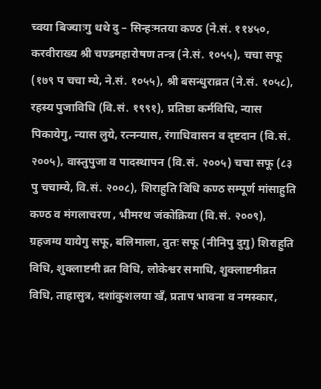च्वया बिज्याःगु थथे दु – सिन्हःमतया कण्ठ (ने.सं. ११४५०, करवीराख्य श्री चण्डमहारोषण तन्त्र (ने.सं. १०५५), चचा सफू (१७९ प चचा म्ये, ने.सं. १०५५), श्री बसन्धुराव्रत (ने.सं. १०५८), रहस्य पुजाविधि (वि.सं. १९९१), प्रतिष्ठा कर्मविधि, न्यास पिकायेगु, न्यास लुये, रत्नन्यास, रंगाधिवासन व दृष्टदान (वि.सं. २००५), वास्तुपुजा व पादस्थापन (वि.सं. २००५) चचा सफू (८३ पु चचाम्ये, वि.सं. २००८), शिराहुति विधि कण्ठ सम्पूर्ण मांसाहुति कण्ठ व मंगलाचरण , भीमरथ जंकोक्रिया (वि.सं. २००९), ग्रहजग्य यायेगु सफू, बलिमाला, तुतः सफू (नीनिपु दुगु) शिराहुति विधि, शुक्लाष्टमी व्रत विधि, लोकेश्वर समाधि, शुक्लाष्टमीव्रत विधि, ताहासुत्र, दशांकुशलया खँ, प्रताप भावना व नमस्कार,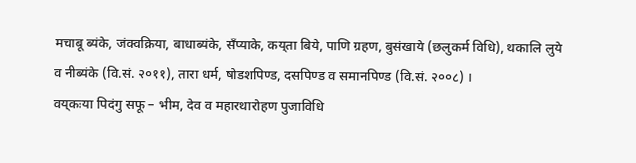मचाबू ब्यंके, जंक्वक्रिया, बाधाब्यंके, सँप्याके, कय्‌ता बिये, पाणि ग्रहण, बुसंखाये (छलुकर्म विधि), थकालि लुये व नीब्यंके (वि.सं. २०११), तारा धर्म, षोडशपिण्ड, दसपिण्ड व समानपिण्ड (वि.सं. २००८) ।
वय्‌कःया पिदंगु सफू – भीम, देव व महारथारोहण पुजाविधि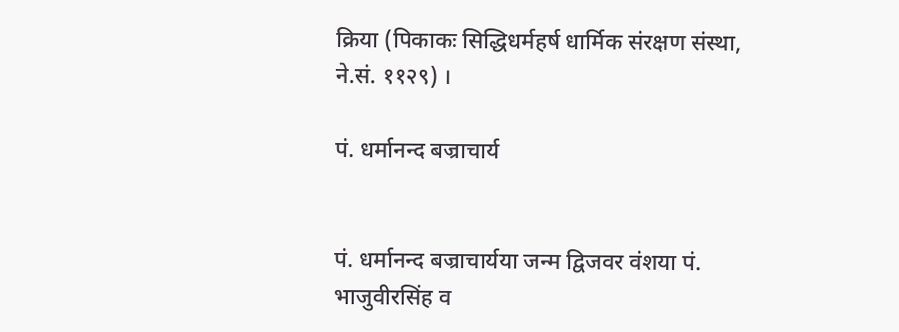क्रिया (पिकाकः सिद्धिधर्महर्ष धार्मिक संरक्षण संस्था, ने.सं. ११२९) ।

पं. धर्मानन्द बज्राचार्य


पं. धर्मानन्द बज्राचार्यया जन्म द्विजवर वंशया पं. भाजुवीरसिंह व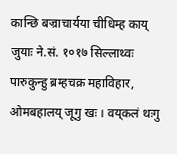कान्छि बज्राचार्यया चीधिम्ह काय्‌ जुयाः ने.सं. १०१७ सिल्लाथ्वः पारुकुन्हु ब्रम्हचक्र महाविहार, ओमबहालय्‌ जूगु खः । वय्‌कलं थःगु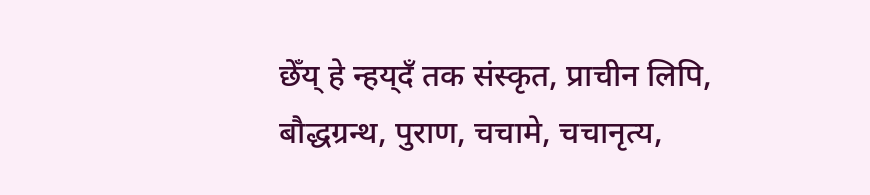छेँय्‌ हे न्हय्‌दँ तक संस्कृत, प्राचीन लिपि, बौद्धग्रन्थ, पुराण, चचामे, चचानृत्य,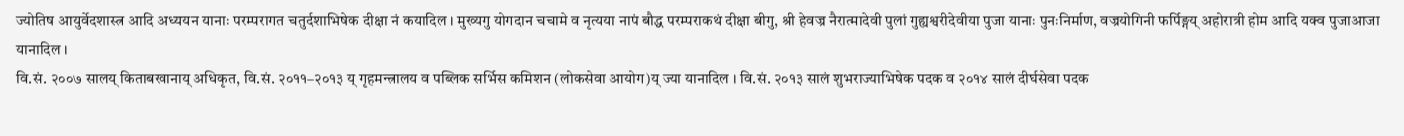ज्योतिष आयुर्वेदशास्त्र आदि अध्ययन यानाः परम्परागत चतुर्दशाभिषेक दीक्षा नं कयादिल । मुख्यगु योगदान चचामे व नृत्यया नापं बौद्ध परम्पराकथं दीक्षा बीगु, श्री हेवज्र नैरात्मादेवी पुलां गुह्यश्वरीदेवीया पुजा यानाः पुनःनिर्माण, वज्रयोगिनी फर्पिङ्गय्‌ अहोरात्री होम आदि यक्व पुजाआजा यानादिल ।
वि.सं. २००७ सालय्‌ किताबखानाय्‌ अधिकृत, वि.सं. २०११–२०१३ य्‌ गृहमन्त्रालय व पब्लिक सर्भिस कमिशन (लोकसेवा आयोग)य्‌ ज्या यानादिल । वि.सं. २०१३ सालं शुभराज्याभिषेक पदक व २०१४ सालं दीर्घसेवा पदक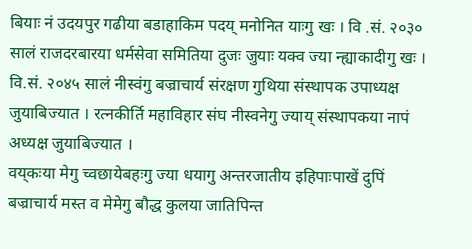बियाः नं उदयपुर गढीया बडाहाकिम पदय्‌ मनोनित याःगु खः । वि .सं. २०३० सालं राजदरबारया धर्मसेवा समितिया दुजः जुयाः यक्व ज्या न्ह्याकादीगु खः ।
वि.सं. २०४५ सालं नीस्वंगु बज्राचार्य संरक्षण गुथिया संस्थापक उपाध्यक्ष जुयाबिज्यात । रत्नकीर्ति महाविहार संघ नीस्वनेगु ज्याय्‌ संस्थापकया नापं अध्यक्ष जुयाबिज्यात ।
वय्‌कःया मेगु च्वछायेबहःगु ज्या धयागु अन्तरजातीय इहिपाःपाखें दुपिं बज्राचार्य मस्त व मेमेगु बौद्ध कुलया जातिपिन्त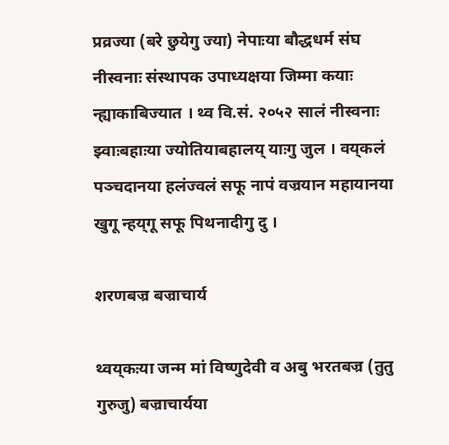प्रव्रज्या (बरे छुयेगु ज्या) नेपाःया बौद्धधर्म संघ नीस्वनाः संस्थापक उपाध्यक्षया जिम्मा कयाः न्ह्याकाबिज्यात । थ्व वि.सं. २०५२ सालं नीस्वनाः झ्वाःबहाःया ज्योतियाबहालय्‌ याःगु जुल । वय्‌कलं पञ्चदानया हलंज्वलं सफू नापं वज्रयान महायानया खुगू न्हय्‌गू सफू पिथनादीगु दु ।

शरणबज्र बज्राचार्य

थ्वय्‌कःया जन्म मां विष्णुदेवी व अबु भरतबज्र (तुतु गुरुजु) बज्राचार्यया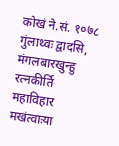कोखं ने.सं. १०७८ गुंलाथ्वः द्वादसि, मंगलबारखुन्हु रत्नकीर्ति महाविहार मखंत्वाःया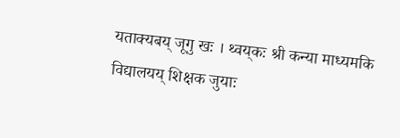यताक्यबय्‌ जूगु खः । थ्वय्‌कः श्री कन्या माध्यमकि विद्यालयय्‌ शिक्षक जुयाः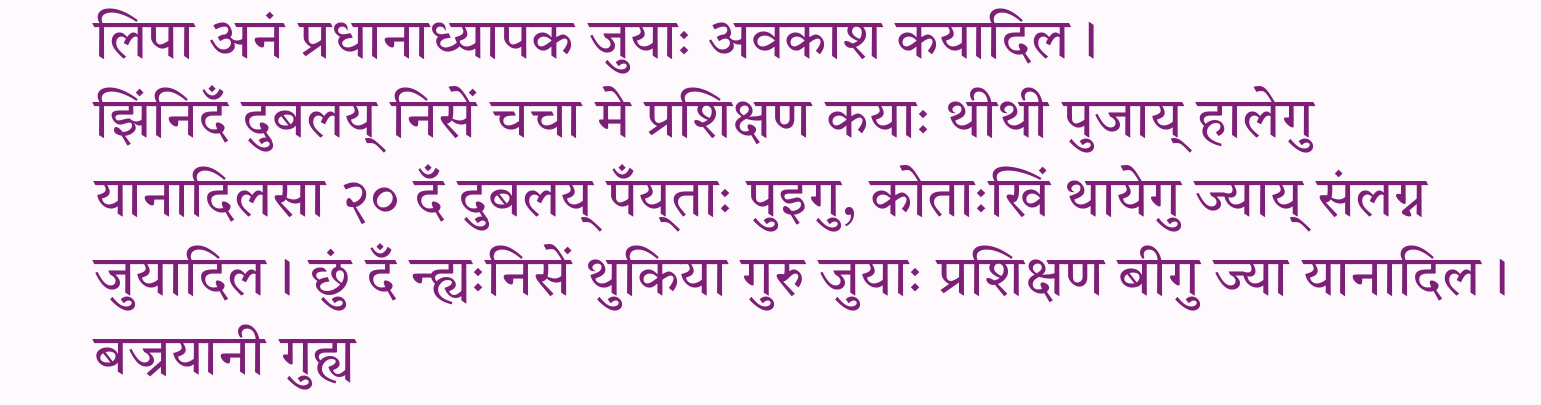लिपा अनं प्रधानाध्यापक जुयाः अवकाश कयादिल ।
झिंनिदँ दुबलय्‌ निसें चचा मे प्रशिक्षण कयाः थीथी पुजाय्‌ हालेगु यानादिलसा २० दँ दुबलय्‌ पँय्‌ताः पुइगु, कोताःखिं थायेगु ज्याय्‌ संलग्न जुयादिल । छुं दँ न्ह्यःनिसें थुकिया गुरु जुयाः प्रशिक्षण बीगु ज्या यानादिल । बज्रयानी गुह्य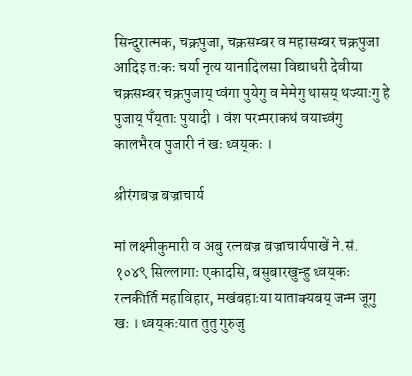सिन्दुरात्मक, चक्रपुजा, चक्रसम्बर व महासम्बर चक्रपुजा आदिइ तःकः चर्या नृत्य यानादिलसा विद्याधरी देवीया चक्रसम्बर चक्रपुजाय्‌ प्वंगा पुयेगु व मेमेगु थासय्‌ थज्याःगु हे पुजाय्‌ पँय्‌ताः पुयादी । वंश परम्पराकथं वयाच्वंगु कालभैरव पुजारी नं खः थ्वय्‌कः ।

श्रीरंगबज्र बज्राचार्य

मां लक्ष्मीकुमारी व अबु रत्नबज्र बज्राचार्यपाखें ने.सं. १०४९ सिल्लागाः एकादसि, बसुबारखुन्हु थ्वय्‌कः रत्नकीर्ति महाविहार, मखंबहाःया याताक्यबय्‌ जन्म जूगु खः । थ्वय्‌कःयात तुतु गुरुजु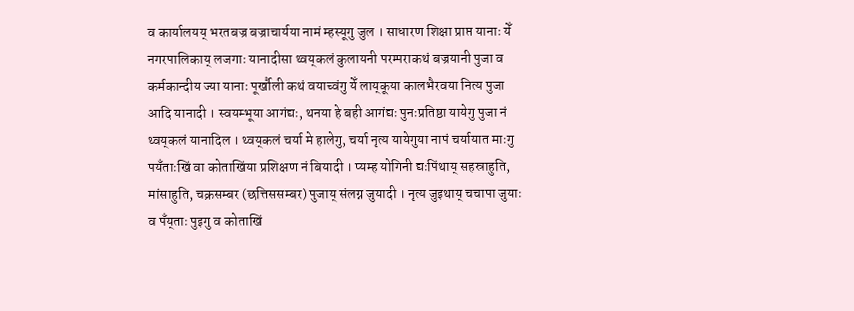व कार्यालयय्‌ भरतबज्र बज्राचार्यया नामं म्हस्यूगु जुल । साधारण शिक्षा प्राप्त यानाः येँ नगरपालिकाय्‌ लजगाः यानादीसा थ्वय्‌कलं कुलायनी परम्पराकथं बज्रयानी पुजा व कर्मकान्दीय ज्या यानाः पूर्खौली कथं वयाच्वंगु येँ लाय्‌कूया कालभैरवया नित्य पुजा आदि यानादी । स्वयम्भूया आगंद्यः, थनया हे बही आगंद्यः पुनःप्रतिष्ठा यायेगु पुजा नं थ्वय्‌कलं यानादिल । थ्वय्‌कलं चर्या मे हालेगु, चर्या नृत्य यायेगुया नापं चर्यायात माःगु पयँताःखिं वा कोताखिंया प्रशिक्षण नं बियादी । प्यम्ह योगिनी द्यःपिंथाय्‌ सहस्राहुति, मांसाहुति, चक्रसम्बर (छत्तिससम्बर) पुजाय्‌ संलग्न जुयादी । नृत्य जुइथाय्‌ चचापा जुयाः व पँय्‌ताः पुइगु व कोताखिं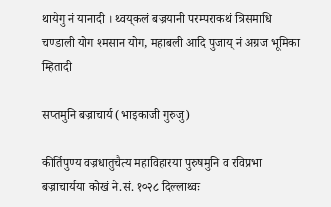थायेगु नं यानादी । थ्वय्‌कलं बज्रयानी परम्पराकथं त्रिसमाधि चण्डाली योग श्मसान योग, महाबली आदि पुजाय्‌ नं अग्रज भूमिका म्हितादी

सप्तमुनि बज्राचार्य (भाइकाजी गुरुजु)

कीर्तिपुण्य वज्रधातुचैत्य महाविहारया पुरुषमुनि व रविप्रभा बज्राचार्यया कोखं ने.सं. १०२८ दिल्लाथ्वः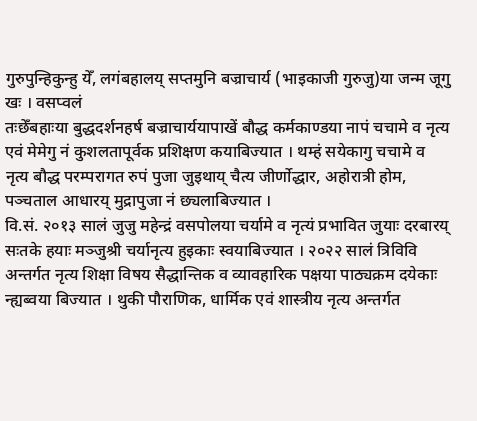गुरुपुन्हिकुन्हु येँ, लगंबहालय्‌ सप्तमुनि बज्राचार्य (भाइकाजी गुरुजु)या जन्म जूगु खः । वसप्वलं
तःछेँबहाःया बुद्धदर्शनहर्ष बज्राचार्ययापाखें बौद्ध कर्मकाण्डया नापं चचामे व नृत्य एवं मेमेगु नं कुशलतापूर्वक प्रशिक्षण कयाबिज्यात । थम्हं सयेकागु चचामे व नृत्य बौद्ध परम्परागत रुपं पुजा जुइथाय्‌ चैत्य जीर्णोद्धार, अहोरात्री होम, पञ्चताल आधारय्‌ मुद्रापुजा नं छ्यलाबिज्यात ।
वि.सं. २०१३ सालं जुजु महेन्द्रं वसपोलया चर्यामे व नृत्यं प्रभावित जुयाः दरबारय्‌ सःतके हयाः मञ्जुश्री चर्यानृत्य हुइकाः स्वयाबिज्यात । २०२२ सालं त्रिविवि अन्तर्गत नृत्य शिक्षा विषय सैद्धान्तिक व व्यावहारिक पक्षया पाठ्यक्रम दयेकाः न्ह्यब्वया बिज्यात । थुकी पौराणिक, धार्मिक एवं शास्त्रीय नृत्य अन्तर्गत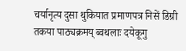चर्यानृत्य दुसा थुकियात प्रमाणपत्र निसें डिग्री तकया पाठ्यक्रमय्‌ ब्वथलाः दयेकूगु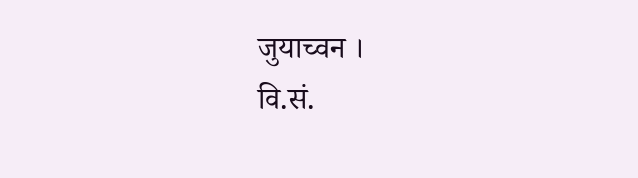जुयाच्वन ।
वि.सं.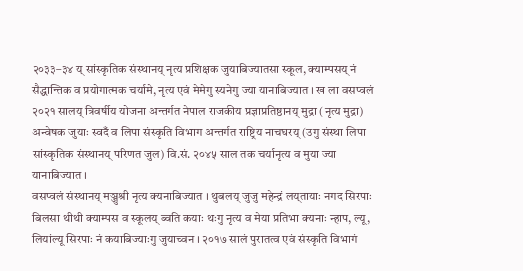२०३३–३४ य्‌ सांस्कृतिक संस्थानय्‌ नृत्य प्रशिक्षक जुयाबिज्यातसा स्कूल, क्याम्पसय्‌ नं सैद्धान्तिक व प्रयोगात्मक चर्यामे, नृत्य एवं मेमेगु स्यनेगु ज्या यानाबिज्यात । ख ला वसप्वलं २०२१ सालय्‌ त्रिवर्षीय योजना अन्तर्गत नेपाल राजकीय प्रज्ञाप्रतिष्ठानय्‌ मुद्रा (नृत्य मुद्रा) अन्वेषक जुयाः स्वदँ व लिपा संस्कृति विभाग अन्तर्गत राष्ट्रिय नाचघरय्‌ (उगु संस्था लिपा सांस्कृतिक संस्थानय्‌ परिणत जुल) वि.सं. २०४५ साल तक चर्यानृत्य व मुया ज्या यानाबिज्यात ।
वसप्वलं संस्थानय्‌ मञ्जुश्री नृत्य क्यनाबिज्यात । थुबलय्‌ जुजु महेन्द्रं लय्‌तायाः नगद सिरपाः बिलसा थीथी क्याम्पस व स्कूलय्‌ ब्वति कयाः थःगु नृत्य व मेया प्रतिभा क्यनाः न्हाप, ल्यू, लियांल्यू सिरपाः नं कयाबिज्याःगु जुयाच्वन । २०१७ सालं पुरातत्व एवं संस्कृति विभागं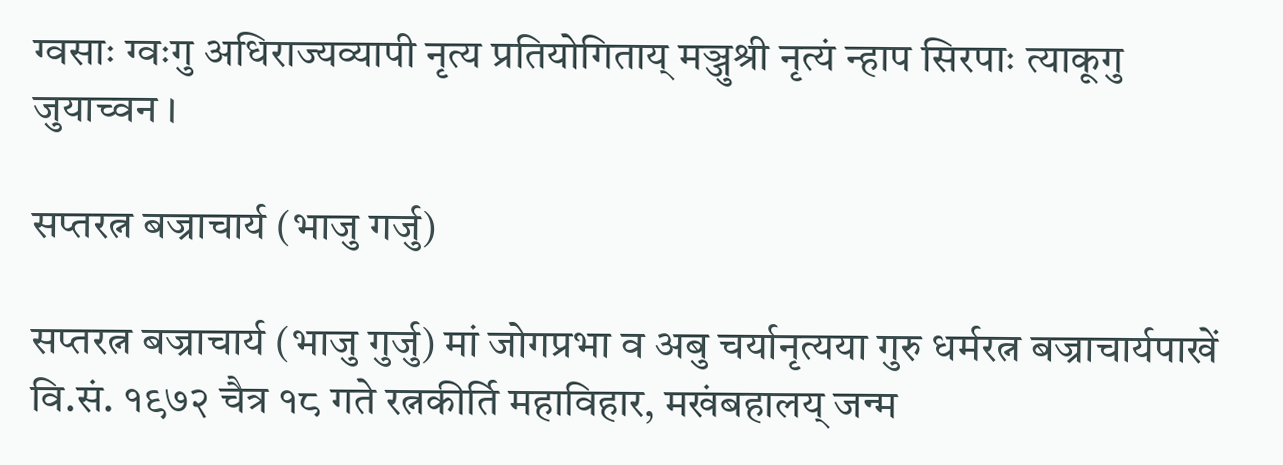ग्वसाः ग्वःगु अधिराज्यव्यापी नृत्य प्रतियोगिताय्‌ मञ्जुश्री नृत्यं न्हाप सिरपाः त्याकूगु जुयाच्वन ।

सप्तरत्न बज्राचार्य (भाजु गर्जु)

सप्तरत्न बज्राचार्य (भाजु गुर्जु) मां जोगप्रभा व अबु चर्यानृत्यया गुरु धर्मरत्न बज्राचार्यपाखें वि.सं. १९७२ चैत्र १८ गते रत्नकीर्ति महाविहार, मखंबहालय्‌ जन्म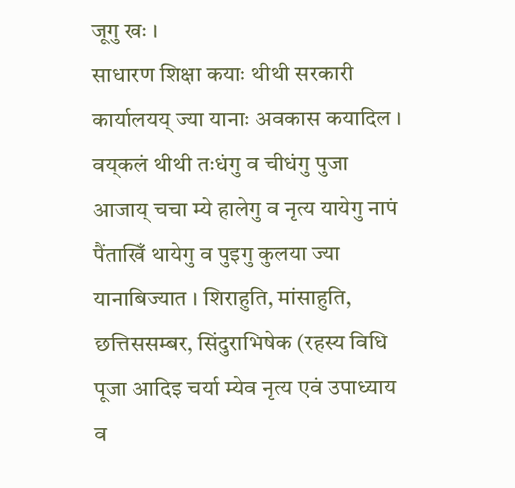जूगु खः ।
साधारण शिक्षा कयाः थीथी सरकारी कार्यालयय्‌ ज्या यानाः अवकास कयादिल । वय्‌कलं थीथी तःधंगु व चीधंगु पुजा आजाय्‌ चचा म्ये हालेगु व नृत्य यायेगु नापं पैंताखिँ थायेगु व पुइगु कुलया ज्या यानाबिज्यात । शिराहुति, मांसाहुति, छत्तिससम्बर, सिंदुराभिषेक (रहस्य विधि पूजा आदिइ चर्या म्येव नृत्य एवं उपाध्याय व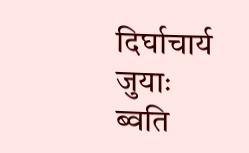दिर्घाचार्य जुयाः ब्वति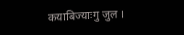कयाबिज्याःगु जुल ।